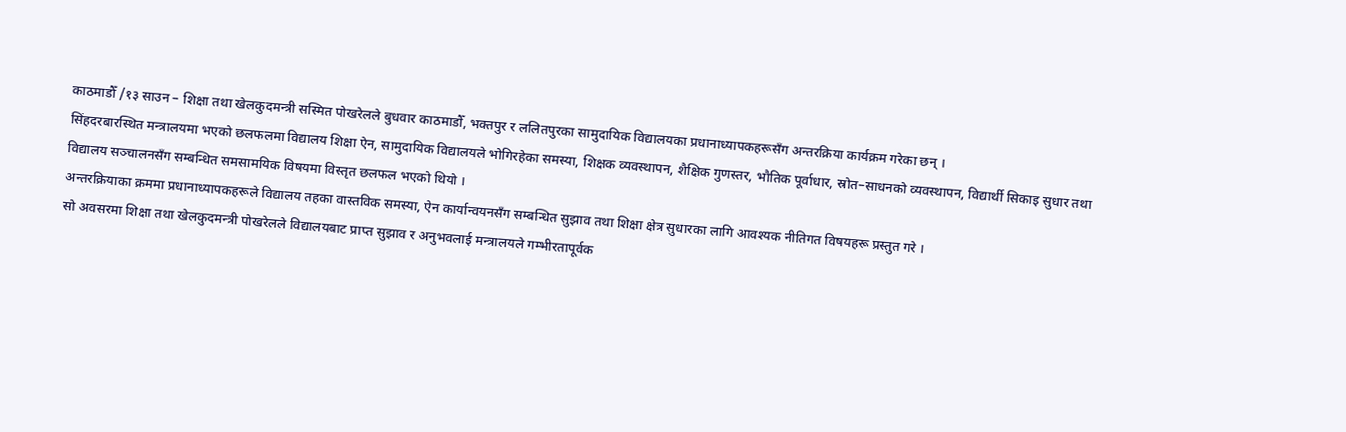काठमाडौँ /१३ साउन – शिक्षा तथा खेलकुदमन्त्री सस्मित पोखरेलले बुधवार काठमाडौँ, भक्तपुर र ललितपुरका सामुदायिक विद्यालयका प्रधानाध्यापकहरूसँग अन्तरक्रिया कार्यक्रम गरेका छन् ।
सिंहदरबारस्थित मन्त्रालयमा भएको छलफलमा विद्यालय शिक्षा ऐन, सामुदायिक विद्यालयले भोगिरहेका समस्या, शिक्षक व्यवस्थापन, शैक्षिक गुणस्तर, भौतिक पूर्वाधार, स्रोत–साधनको व्यवस्थापन, विद्यार्थी सिकाइ सुधार तथा विद्यालय सञ्चालनसँग सम्बन्धित समसामयिक विषयमा विस्तृत छलफल भएको थियो ।
अन्तरक्रियाका क्रममा प्रधानाध्यापकहरूले विद्यालय तहका वास्तविक समस्या, ऐन कार्यान्वयनसँग सम्बन्धित सुझाव तथा शिक्षा क्षेत्र सुधारका लागि आवश्यक नीतिगत विषयहरू प्रस्तुत गरे ।
सो अवसरमा शिक्षा तथा खेलकुदमन्त्री पोखरेलले विद्यालयबाट प्राप्त सुझाव र अनुभवलाई मन्त्रालयले गम्भीरतापूर्वक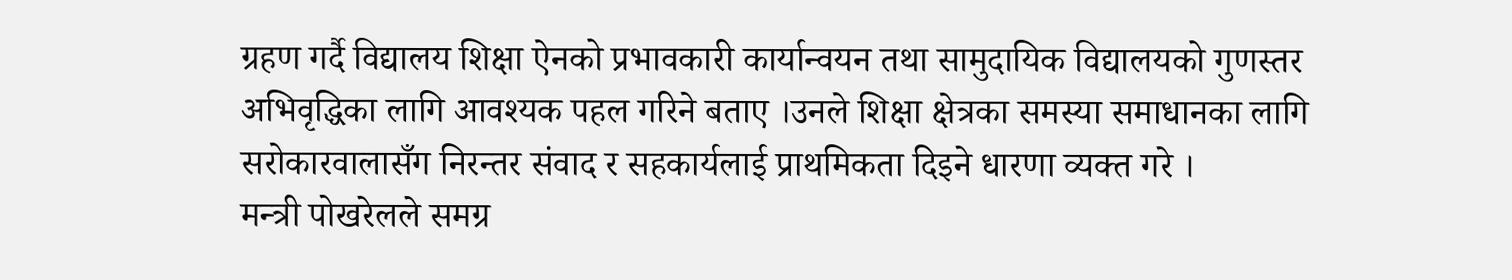ग्रहण गर्दै विद्यालय शिक्षा ऐनको प्रभावकारी कार्यान्वयन तथा सामुदायिक विद्यालयको गुणस्तर अभिवृद्धिका लागि आवश्यक पहल गरिने बताए ।उनले शिक्षा क्षेत्रका समस्या समाधानका लागि सरोकारवालासँग निरन्तर संवाद र सहकार्यलाई प्राथमिकता दिइने धारणा व्यक्त गरे ।
मन्त्री पोखरेलले समग्र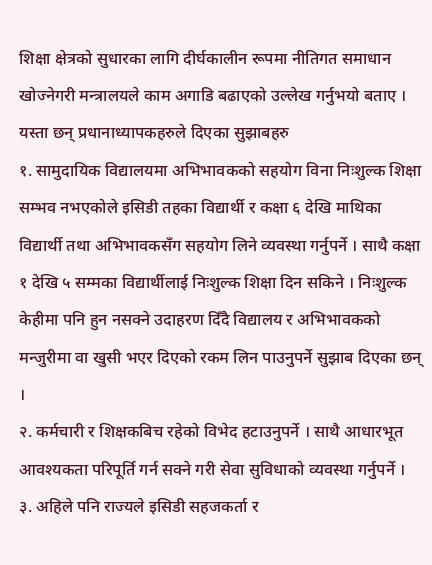शिक्षा क्षेत्रको सुधारका लागि दीर्घकालीन रूपमा नीतिगत समाधान खोज्नेगरी मन्त्रालयले काम अगाडि बढाएको उल्लेख गर्नुभयो बताए ।
यस्ता छन् प्रधानाध्यापकहरुले दिएका सुझाबहरु
१. सामुदायिक विद्यालयमा अभिभावकको सहयोग विना निःशुल्क शिक्षा सम्भव नभएकोले इसिडी तहका विद्यार्थी र कक्षा ६ देखि माथिका विद्यार्थी तथा अभिभावकसँग सहयोग लिने व्यवस्था गर्नुपर्ने । साथै कक्षा १ देखि ५ सम्मका विद्यार्थीलाई निःशुल्क शिक्षा दिन सकिने । निःशुल्क केहीमा पनि हुन नसक्ने उदाहरण दिँदै विद्यालय र अभिभावकको मन्जुरीमा वा खुसी भएर दिएको रकम लिन पाउनुपर्ने सुझाब दिएका छन् ।
२. कर्मचारी र शिक्षकबिच रहेको विभेद हटाउनुपर्ने । साथै आधारभूत आवश्यकता परिपूर्ति गर्न सक्ने गरी सेवा सुविधाको व्यवस्था गर्नुपर्ने ।
३. अहिले पनि राज्यले इसिडी सहजकर्ता र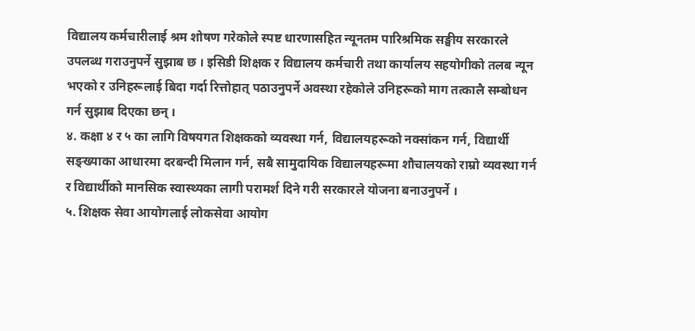विद्यालय कर्मचारीलाई श्रम शोषण गरेकोले स्पष्ट धारणासहित न्यूनतम पारिश्रमिक सङ्घीय सरकारले उपलब्ध गराउनुपर्ने सुझाब छ । इसिडी शिक्षक र विद्यालय कर्मचारी तथा कार्यालय सहयोगीको तलब न्यून भएको र उनिहरूलाई बिदा गर्दा रित्तोहात् पठाउनुपर्ने अवस्था रहेकोले उनिहरूको माग तत्कालै सम्बोधन गर्न सुझाब दिएका छन् ।
४. कक्षा ४ र ५ का लागि विषयगत शिक्षकको व्यवस्था गर्न, विद्यालयहरूको नक्सांकन गर्न, विद्यार्थी सङ्ख्याका आधारमा दरबन्दी मिलान गर्न, सबै सामुदायिक विद्यालयहरूमा शौचालयको राम्रो व्यवस्था गर्न र विद्यार्थीको मानसिक स्वास्थ्यका लागी परामर्श दिने गरी सरकारले योजना बनाउनुपर्ने ।
५. शिक्षक सेवा आयोगलाई लोकसेवा आयोग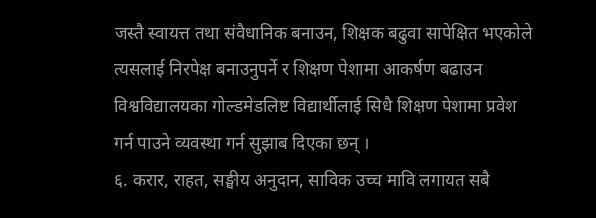जस्तै स्वायत्त तथा संवैधानिक बनाउन, शिक्षक बढुवा सापेक्षित भएकोले त्यसलाई निरपेक्ष बनाउनुपर्ने र शिक्षण पेशामा आकर्षण बढाउन विश्वविद्यालयका गोल्डमेडलिष्ट विद्यार्थीलाई सिधै शिक्षण पेशामा प्रवेश गर्न पाउने व्यवस्था गर्न सुझाब दिएका छन् ।
६. करार, राहत, सङ्घीय अनुदान, साविक उच्च मावि लगायत सबै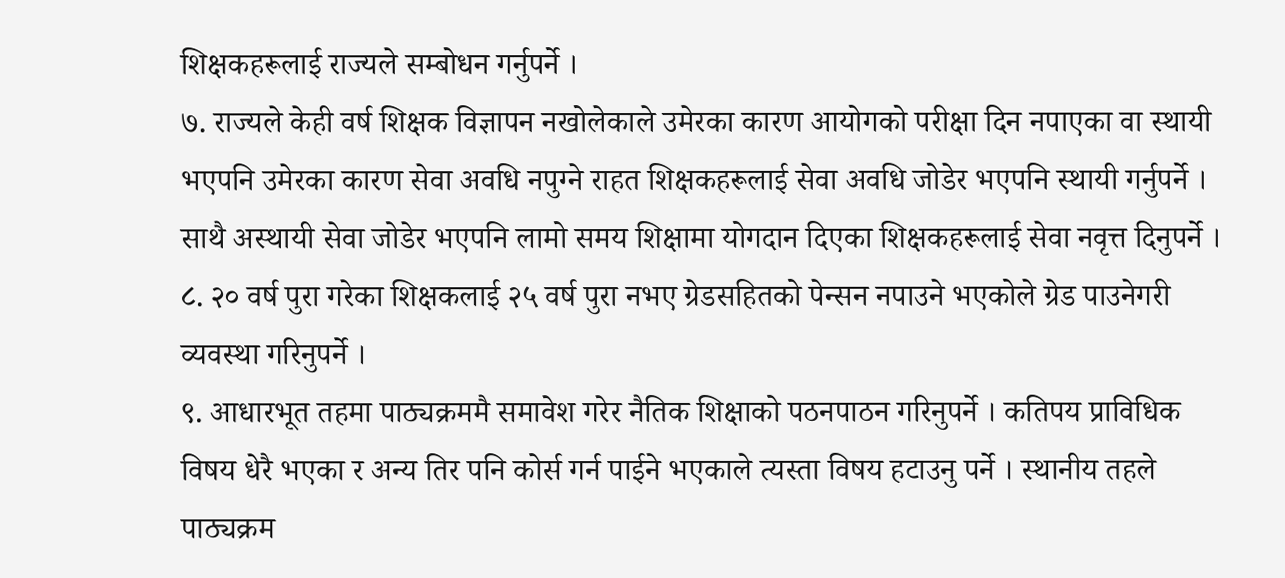शिक्षकहरूलाई राज्यले सम्बोधन गर्नुपर्ने ।
७. राज्यले केही वर्ष शिक्षक विज्ञापन नखोलेकाले उमेरका कारण आयोगको परीक्षा दिन नपाएका वा स्थायी भएपनि उमेरका कारण सेवा अवधि नपुग्ने राहत शिक्षकहरूलाई सेवा अवधि जोडेर भएपनि स्थायी गर्नुपर्ने । साथै अस्थायी सेवा जोडेर भएपनि लामो समय शिक्षामा योगदान दिएका शिक्षकहरूलाई सेवा नवृत्त दिनुपर्ने ।
८. २० वर्ष पुरा गरेका शिक्षकलाई २५ वर्ष पुरा नभए ग्रेडसहितको पेन्सन नपाउने भएकोले ग्रेड पाउनेगरी व्यवस्था गरिनुपर्ने ।
९. आधारभूत तहमा पाठ्यक्रममै समावेश गरेर नैतिक शिक्षाको पठनपाठन गरिनुपर्ने । कतिपय प्राविधिक विषय धेरै भएका र अन्य तिर पनि कोर्स गर्न पाईने भएकाले त्यस्ता विषय हटाउनु पर्ने । स्थानीय तहले पाठ्यक्रम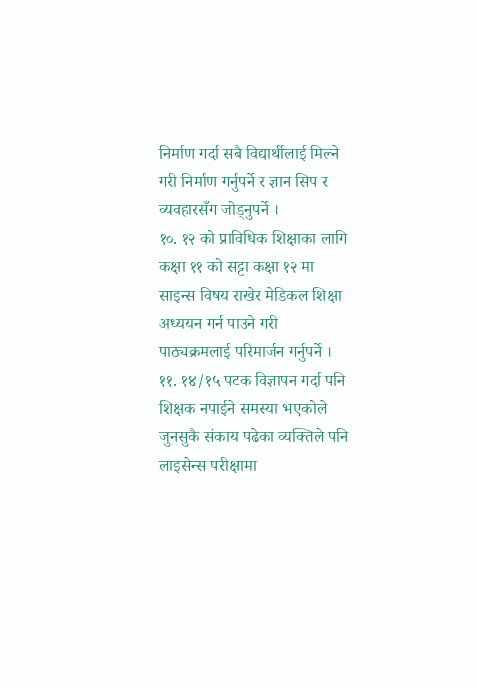निर्माण गर्दा सबै विद्यार्थीलाई मिल्ने गरी निर्माण गर्नुपर्ने र ज्ञान सिप र व्यवहारसँग जोड्नुपर्ने ।
१०. १२ को प्राविधिक शिक्षाका लागि कक्षा ११ को सट्टा कक्षा १२ मा साइन्स विषय राखेर मेडिकल शिक्षा अध्ययन गर्न पाउने गरी पाठ्यक्रमलाई परिमार्जन गर्नुपर्ने ।
११. १४/१५ पटक विज्ञापन गर्दा पनि शिक्षक नपाईने समस्या भएकोले जुनसुकै संकाय पढेका व्यक्तिले पनि लाइसेन्स परीक्षामा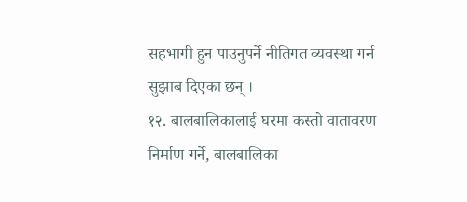सहभागी हुन पाउनुपर्ने नीतिगत व्यवस्था गर्न सुझाब दिएका छन् ।
१२. बालबालिकालाई घरमा कस्तो वातावरण निर्माण गर्ने, बालबालिका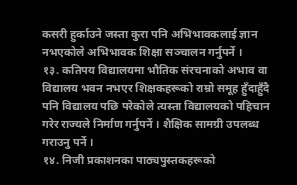कसरी हुर्काउने जस्ता कुरा पनि अभिभावकलाई ज्ञान नभएकोले अभिभावक शिक्षा सञ्चालन गर्नुपर्ने ।
१३. कतिपय विद्यालयमा भौतिक संरचनाको अभाव वा विद्यालय भवन नभएर शिक्षकहरूको राम्रो समूह हुँदाहुँदै पनि विद्यालय पछि परेकोले त्यस्ता विद्यालयको पहिचान गरेर राज्यले निर्माण गर्नुपर्ने । शैक्षिक सामग्री उपलब्ध गराउनु पर्ने ।
१४. निजी प्रकाशनका पाठ्यपुस्तकहरूको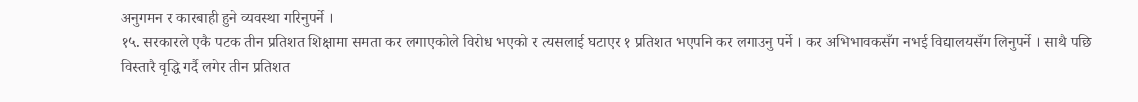अनुगमन र कारबाही हुने व्यवस्था गरिनुपर्ने ।
१५. सरकारले एकै पटक तीन प्रतिशत शिक्षामा समता कर लगाएकोले विरोध भएको र त्यसलाई घटाएर १ प्रतिशत भएपनि कर लगाउनु पर्ने । कर अभिभावकसँग नभई विद्यालयसँग लिनुपर्ने । साथै पछि विस्तारै वृद्धि गर्दै लगेर तीन प्रतिशत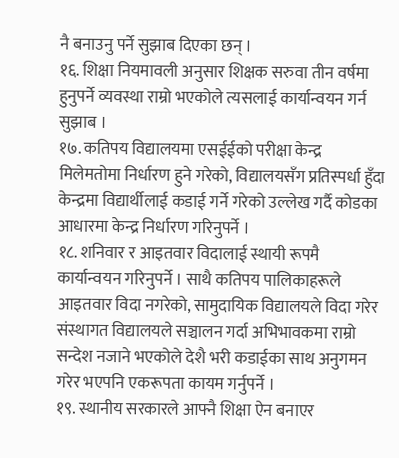नै बनाउनु पर्ने सुझाब दिएका छन् ।
१६. शिक्षा नियमावली अनुसार शिक्षक सरुवा तीन वर्षमा हुनुपर्ने व्यवस्था राम्रो भएकोले त्यसलाई कार्यान्वयन गर्न सुझाब ।
१७. कतिपय विद्यालयमा एसईईको परीक्षा केन्द्र मिलेमतोमा निर्धारण हुने गरेको, विद्यालयसँग प्रतिस्पर्धा हुँदा केन्द्रमा विद्यार्थीलाई कडाई गर्ने गरेको उल्लेख गर्दै कोडका आधारमा केन्द्र निर्धारण गरिनुपर्ने ।
१८. शनिवार र आइतवार विदालाई स्थायी रूपमै कार्यान्वयन गरिनुपर्ने । साथै कतिपय पालिकाहरूले आइतवार विदा नगरेको, सामुदायिक विद्यालयले विदा गरेर संस्थागत विद्यालयले सञ्चालन गर्दा अभिभावकमा राम्रो सन्देश नजाने भएकोले देशै भरी कडाईका साथ अनुगमन गरेर भएपनि एकरूपता कायम गर्नुपर्ने ।
१९. स्थानीय सरकारले आफ्नै शिक्षा ऐन बनाएर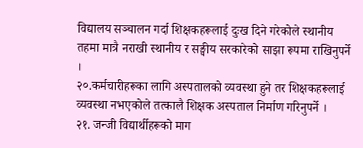विद्यालय सञ्चालन गर्दा शिक्षकहरूलाई दुःख दिने गरेकोले स्थानीय तहमा मात्रै नराखी स्थानीय र सङ्घीय सरकारेको साझा रूपमा राखिनुपर्ने ।
२०.कर्मचारीहरूका लागि अस्पतालको व्यवस्था हुने तर शिक्षकहरूलाई व्यवस्था नभएकोले तत्कालै शिक्षक अस्पताल निर्माण गरिनुपर्ने ।
२१. जन्जी विद्यार्थीहरूको माग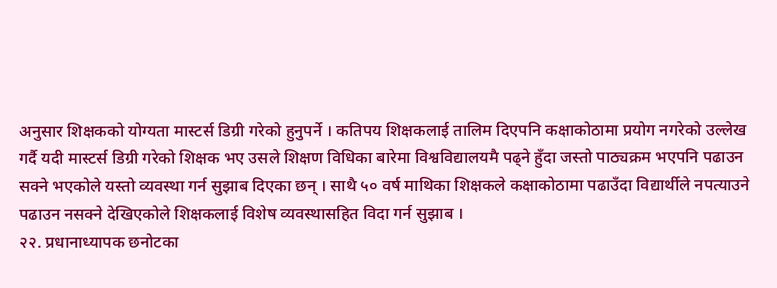अनुसार शिक्षकको योग्यता मास्टर्स डिग्री गरेको हुनुपर्ने । कतिपय शिक्षकलाई तालिम दिएपनि कक्षाकोठामा प्रयोग नगरेको उल्लेख गर्दै यदी मास्टर्स डिग्री गरेको शिक्षक भए उसले शिक्षण विधिका बारेमा विश्वविद्यालयमै पढ्ने हुँदा जस्तो पाठ्यक्रम भएपनि पढाउन सक्ने भएकोले यस्तो व्यवस्था गर्न सुझाब दिएका छन् । साथै ५० वर्ष माथिका शिक्षकले कक्षाकोठामा पढाउँदा विद्यार्थीले नपत्याउने पढाउन नसक्ने देखिएकोले शिक्षकलाई विशेष व्यवस्थासहित विदा गर्न सुझाब ।
२२. प्रधानाध्यापक छनोटका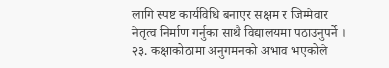लागि स्पष्ट कार्यविधि बनाएर सक्षम र जिम्मेवार नेतृत्व निर्माण गर्नुका साथै विद्यालयमा पठाउनुपर्ने ।
२३. कक्षाकोठामा अनुगमनको अभाव भएकोले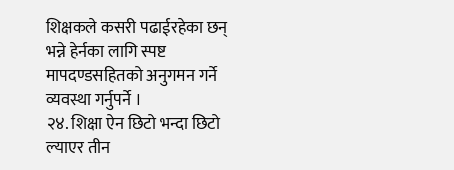शिक्षकले कसरी पढाईरहेका छन् भन्ने हेर्नका लागि स्पष्ट मापदण्डसहितको अनुगमन गर्ने व्यवस्था गर्नुपर्ने ।
२४. शिक्षा ऐन छिटो भन्दा छिटो ल्याएर तीन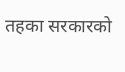तहका सरकारको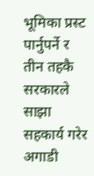भूमिका प्रस्ट पार्नुपर्ने र तीन तहकै सरकारले साझा सहकार्य गरेर अगाडी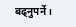बढ्नुपर्ने ।